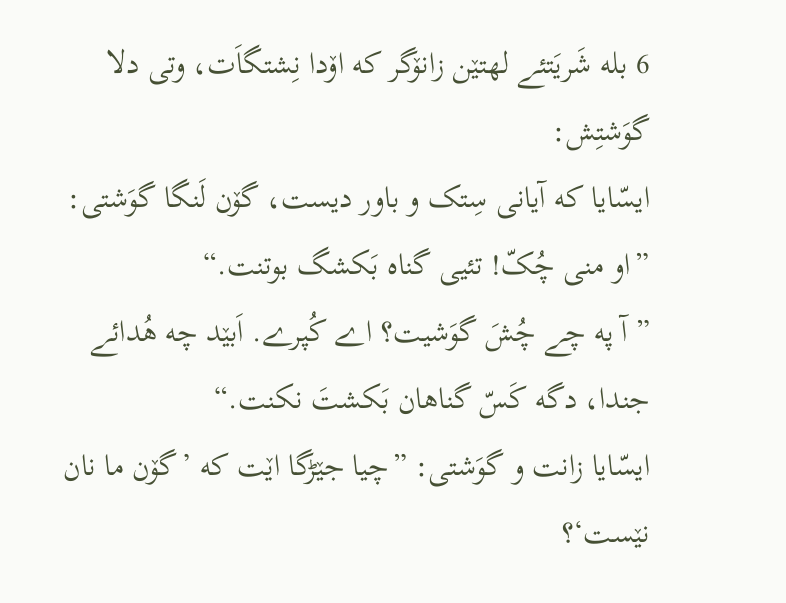6 بله شَریَتئے لهتێن زانۆگر که اۆدا نِشتگاَت، وتی دلا گوَشتِش:
ایسّایا که آیانی سِتک و باور دیست، گۆن لَنگا گوَشتی: ”او منی چُکّ! تئیی گناه بَکشگ بوتنت.“
”آ په چے چُشَ گوَشیت؟ اے کُپرے. اَبێد چه هُدائے جندا، دگه کَسّ گناهان بَکشتَ نکنت.“
ایسّایا زانت و گوَشتی: ”چیا جێڑگا اێت که ’گۆن ما نان نێست‘؟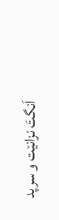اَنگتَ نزانێت و سرپد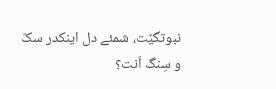نبوتگێت، شمئے دل اینکدر سکّ و سِنگ اَنت؟